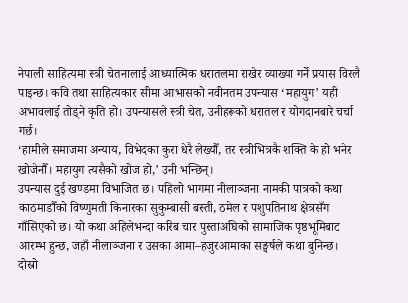नेपाली साहित्यमा स्त्री चेतनालाई आध्यात्मिक धरातलमा राखेर व्याख्या गर्ने प्रयास विरलै पाइन्छ। कवि तथा साहित्यकार सीमा आभासको नवीनतम उपन्यास ‘महायुग’ यही अभावलाई तोड्ने कृति हो। उपन्यासले स्त्री चेत, उनीहरूको धरातल र योगदानबारे चर्चा गर्छ।
‘हामीले समाजमा अन्याय, विभेदका कुरा धेरै लेख्यौँ, तर स्त्रीभित्रकै शक्ति के हो भनेर खोजेनौँ। महायुग त्यसैको खोज हो,’ उनी भन्छिन्।
उपन्यास दुई खण्डमा विभाजित छ। पहिलो भागमा नीलाञ्जना नामकी पात्रको कथा काठमाडौँको विष्णुमती किनारका सुकुम्बासी बस्ती, ठमेल र पशुपतिनाथ क्षेत्रसँग गाँसिएको छ। यो कथा अहिलेभन्दा करिब चार पुस्ताअघिको सामाजिक पृष्ठभूमिबाट आरम्भ हुन्छ, जहाँ नीलाञ्जना र उसका आमा–हजुरआमाका सङ्घर्षले कथा बुनिन्छ।
दोस्रो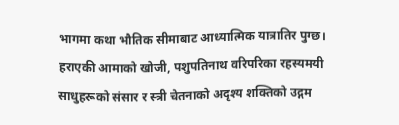भागमा कथा भौतिक सीमाबाट आध्यात्मिक यात्रातिर पुग्छ। हराएकी आमाको खोजी, पशुपतिनाथ वरिपरिका रहस्यमयी साधुहरूको संसार र स्त्री चेतनाको अदृश्य शक्तिको उद्गम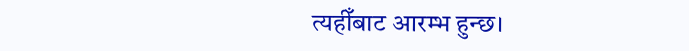त्यहीँबाट आरम्भ हुन्छ।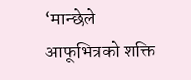‘मान्छेले आफूभित्रको शक्ति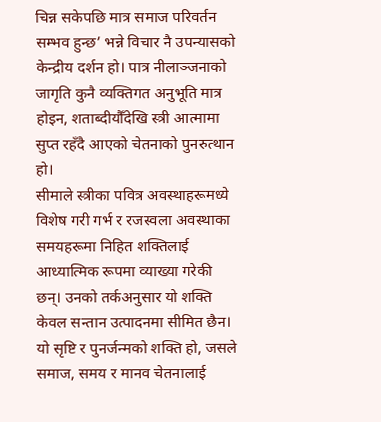चिन्न सकेपछि मात्र समाज परिवर्तन सम्भव हुन्छ’ भन्ने विचार नै उपन्यासको केन्द्रीय दर्शन हो। पात्र नीलाञ्जनाको जागृति कुनै व्यक्तिगत अनुभूति मात्र होइन, शताब्दीयौँदेखि स्त्री आत्मामा सुप्त रहँदै आएको चेतनाको पुनरुत्थान हो।
सीमाले स्त्रीका पवित्र अवस्थाहरूमध्ये विशेष गरी गर्भ र रजस्वला अवस्थाका समयहरूमा निहित शक्तिलाई आध्यात्मिक रूपमा व्याख्या गरेकी छन्। उनको तर्कअनुसार यो शक्ति केवल सन्तान उत्पादनमा सीमित छैन। यो सृष्टि र पुनर्जन्मको शक्ति हो, जसले समाज, समय र मानव चेतनालाई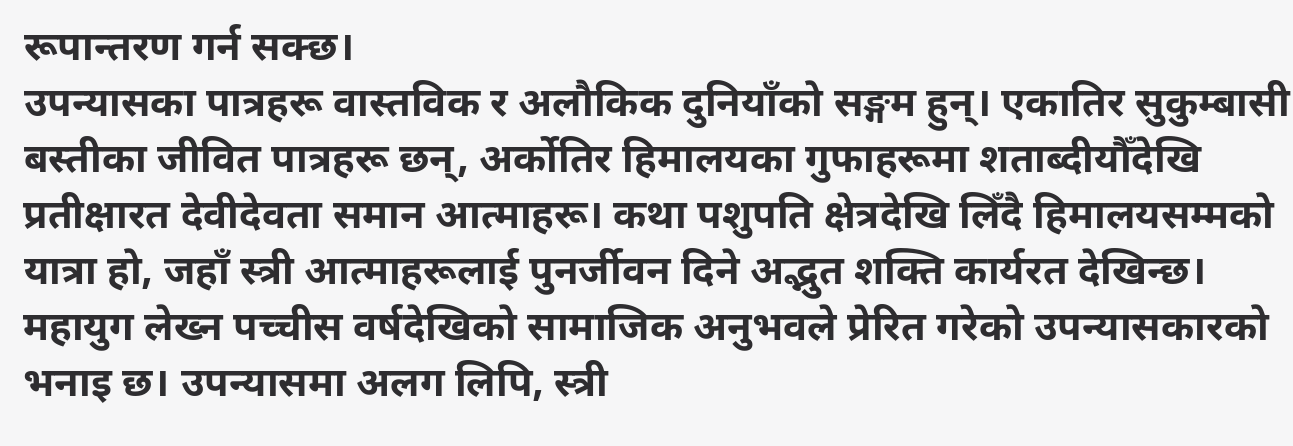रूपान्तरण गर्न सक्छ।
उपन्यासका पात्रहरू वास्तविक र अलौकिक दुनियाँको सङ्गम हुन्। एकातिर सुकुम्बासी बस्तीका जीवित पात्रहरू छन्, अर्कोतिर हिमालयका गुफाहरूमा शताब्दीयौँदेखि प्रतीक्षारत देवीदेवता समान आत्माहरू। कथा पशुपति क्षेत्रदेखि लिँदै हिमालयसम्मको यात्रा हो, जहाँ स्त्री आत्माहरूलाई पुनर्जीवन दिने अद्भुत शक्ति कार्यरत देखिन्छ।
महायुग लेख्न पच्चीस वर्षदेखिको सामाजिक अनुभवले प्रेरित गरेको उपन्यासकारको भनाइ छ। उपन्यासमा अलग लिपि, स्त्री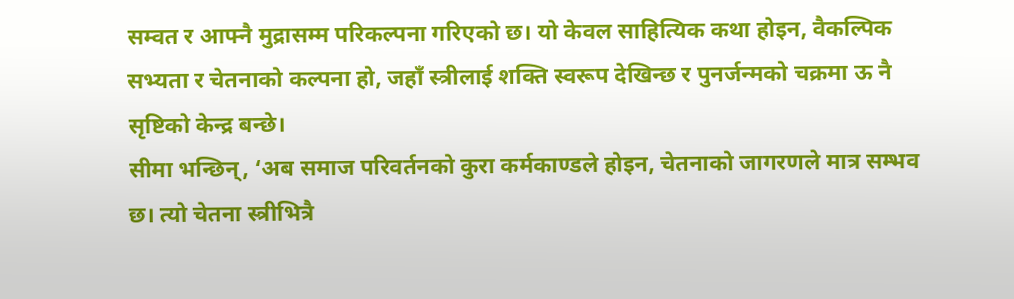सम्वत र आफ्नै मुद्रासम्म परिकल्पना गरिएको छ। यो केवल साहित्यिक कथा होइन, वैकल्पिक सभ्यता र चेतनाको कल्पना हो, जहाँ स्त्रीलाई शक्ति स्वरूप देखिन्छ र पुनर्जन्मको चक्रमा ऊ नै सृष्टिको केन्द्र बन्छे।
सीमा भन्छिन्, ‘अब समाज परिवर्तनको कुरा कर्मकाण्डले होइन, चेतनाको जागरणले मात्र सम्भव छ। त्यो चेतना स्त्रीभित्रै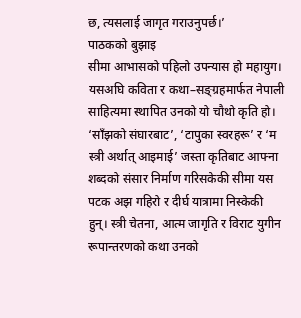छ, त्यसलाई जागृत गराउनुपर्छ।’
पाठकको बुझाइ
सीमा आभासको पहिलो उपन्यास हो महायुग। यसअघि कविता र कथा–सङ्ग्रहमार्फत नेपाली साहित्यमा स्थापित उनको यो चौथो कृति हो।
‘साँझको संघारबाट’, ‘टापुका स्वरहरू’ र ‘म स्त्री अर्थात् आइमाई’ जस्ता कृतिबाट आफ्ना शब्दको संसार निर्माण गरिसकेकी सीमा यस पटक अझ गहिरो र दीर्घ यात्रामा निस्केकी हुन्। स्त्री चेतना, आत्म जागृति र विराट युगीन रूपान्तरणको कथा उनको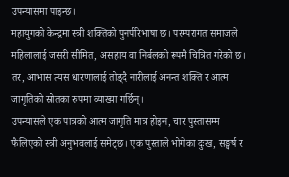उपन्यासमा पाइन्छ।
महायुगको केन्द्रमा स्त्री शक्तिको पुनर्परिभाषा छ। परम्परागत समाजले महिलालाई जसरी सीमित, असहाय वा निर्बलको रूपमै चित्रित गरेको छ। तर, आभास त्यस धारणालाई तोड्दै नारीलाई अनन्त शक्ति र आत्म जागृतिको स्रोतका रुपमा व्याख्या गर्छिन्।
उपन्यासले एक पात्रको आत्म जागृति मात्र होइन, चार पुस्तासम्म फैलिएको स्त्री अनुभवलाई समेट्छ। एक पुस्ताले भोगेका दुःख, सङ्घर्ष र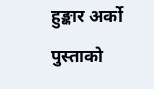हुङ्कार अर्को पुस्ताको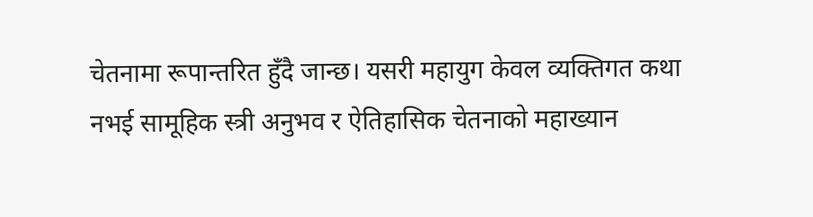चेतनामा रूपान्तरित हुँदै जान्छ। यसरी महायुग केवल व्यक्तिगत कथा नभई सामूहिक स्त्री अनुभव र ऐतिहासिक चेतनाको महाख्यान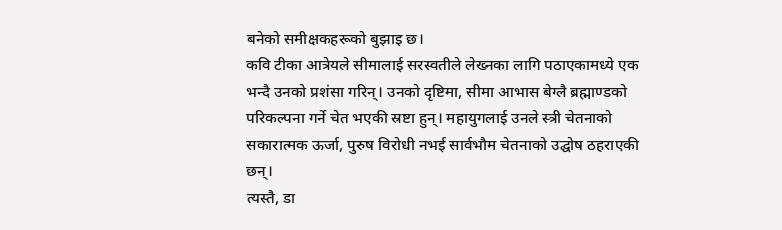बनेको समीक्षकहरूको बुझाइ छ।
कवि टीका आत्रेयले सीमालाई सरस्वतीले लेख्नका लागि पठाएकामध्ये एक भन्दै उनको प्रशंसा गरिन्। उनको दृष्टिमा, सीमा आभास बेग्लै ब्रह्माण्डको परिकल्पना गर्ने चेत भएकी स्रष्टा हुन्। महायुगलाई उनले स्त्री चेतनाको सकारात्मक ऊर्जा, पुरुष विरोधी नभई सार्वभौम चेतनाको उद्घोष ठहराएकी छन्।
त्यस्तै, डा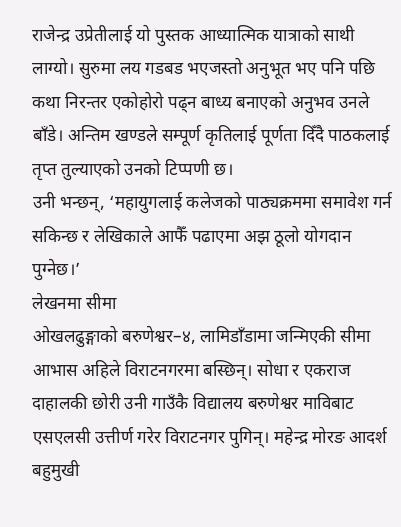राजेन्द्र उप्रेतीलाई यो पुस्तक आध्यात्मिक यात्राको साथी लाग्यो। सुरुमा लय गडबड भएजस्तो अनुभूत भए पनि पछि कथा निरन्तर एकोहोरो पढ्न बाध्य बनाएको अनुभव उनले बाँडे। अन्तिम खण्डले सम्पूर्ण कृतिलाई पूर्णता दिँदै पाठकलाई तृप्त तुल्याएको उनको टिप्पणी छ।
उनी भन्छन्, ‘महायुगलाई कलेजको पाठ्यक्रममा समावेश गर्न सकिन्छ र लेखिकाले आफैँ पढाएमा अझ ठूलो योगदान पुग्नेछ।’
लेखनमा सीमा
ओखलढुङ्गाको बरुणेश्वर–४, लामिडाँडामा जन्मिएकी सीमा आभास अहिले विराटनगरमा बस्छिन्। सोधा र एकराज दाहालकी छोरी उनी गाउँकै विद्यालय बरुणेश्वर माविबाट एसएलसी उत्तीर्ण गरेर विराटनगर पुगिन्। महेन्द्र मोरङ आदर्श बहुमुखी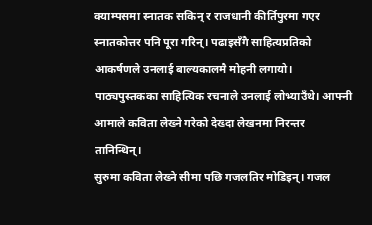क्याम्पसमा स्नातक सकिन् र राजधानी कीर्तिपुरमा गएर स्नातकोत्तर पनि पूरा गरिन्। पढाइसँगै साहित्यप्रतिको आकर्षणले उनलाई बाल्यकालमै मोहनी लगायो। पाठ्यपुस्तकका साहित्यिक रचनाले उनलाई लोभ्याउँथे। आफ्नी आमाले कविता लेख्ने गरेको देख्दा लेखनमा निरन्तर तानिन्थिन्।
सुरुमा कविता लेख्ने सीमा पछि गजलतिर मोडिइन्। गजल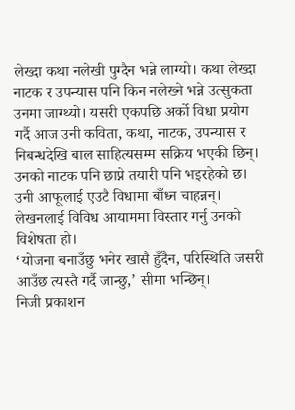लेख्दा कथा नलेखी पुग्दैन भन्ने लाग्यो। कथा लेख्दा नाटक र उपन्यास पनि किन नलेख्ने भन्ने उत्सुकता उनमा जाग्थ्यो। यसरी एकपछि अर्को विधा प्रयोग गर्दै आज उनी कविता, कथा, नाटक, उपन्यास र निबन्धदेखि बाल साहित्यसम्म सक्रिय भएकी छिन्।
उनको नाटक पनि छाप्ने तयारी पनि भइरहेको छ। उनी आफूलाई एउटै विधामा बाँध्न चाहन्नन्। लेखनलाई विविध आयाममा विस्तार गर्नु उनको विशेषता हो।
‘योजना बनाउँछु भनेर खासै हुँदैन, परिस्थिति जसरी आउँछ त्यस्तै गर्दै जान्छु,’ सीमा भन्छिन्।
निजी प्रकाशन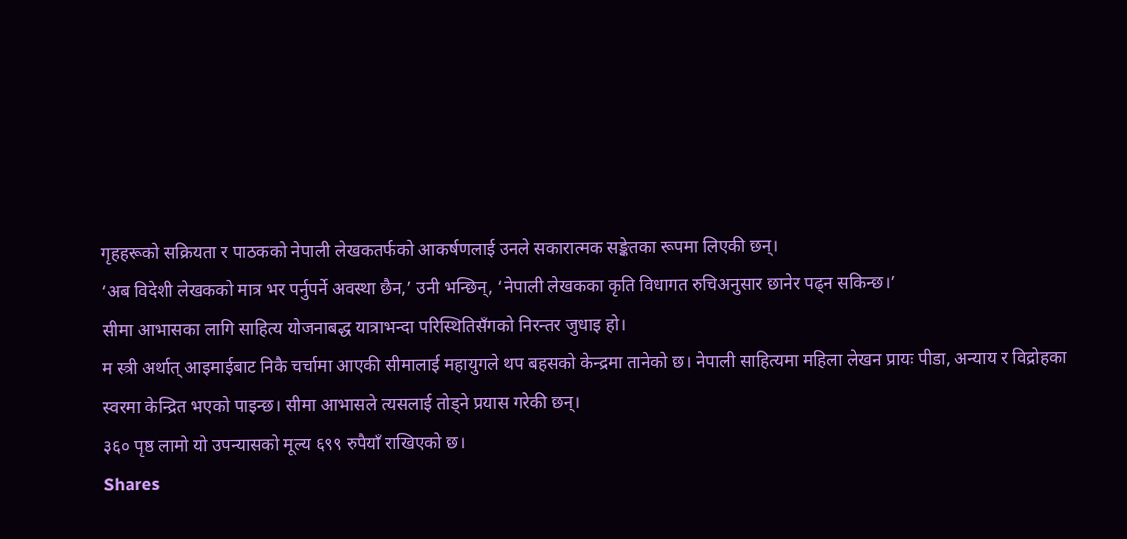गृहहरूको सक्रियता र पाठकको नेपाली लेखकतर्फको आकर्षणलाई उनले सकारात्मक सङ्केतका रूपमा लिएकी छन्।
‘अब विदेशी लेखकको मात्र भर पर्नुपर्ने अवस्था छैन,’ उनी भन्छिन्, ‘नेपाली लेखकका कृति विधागत रुचिअनुसार छानेर पढ्न सकिन्छ।’
सीमा आभासका लागि साहित्य योजनाबद्ध यात्राभन्दा परिस्थितिसँगको निरन्तर जुधाइ हो।
म स्त्री अर्थात् आइमाईबाट निकै चर्चामा आएकी सीमालाई महायुगले थप बहसको केन्द्रमा तानेको छ। नेपाली साहित्यमा महिला लेखन प्रायः पीडा, अन्याय र विद्रोहका स्वरमा केन्द्रित भएको पाइन्छ। सीमा आभासले त्यसलाई तोड्ने प्रयास गरेकी छन्।
३६० पृष्ठ लामो यो उपन्यासको मूल्य ६९९ रुपैयाँ राखिएको छ।
Shares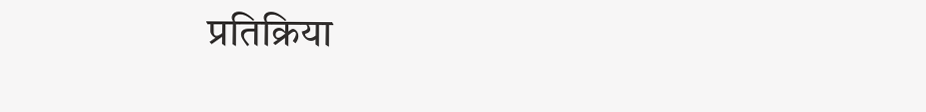प्रतिक्रिया